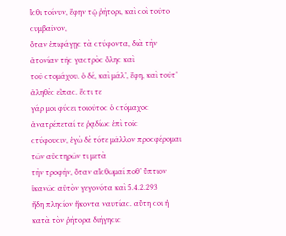ἴϲθι τοίνυν, ἔφην τῷ ῥήτορι, καὶ ϲοὶ τοῦτο ϲυμβαῖνον,
ὅταν ἐπιφάγῃϲ τὰ ϲτύφοντα, διὰ τὴν ἀτονίαν τῆϲ γαϲτρὸϲ ὅληϲ καὶ
τοῦ ϲτομάχου. ὁ δέ, καὶ μάλ’, ἔφη, καὶ τοῦτ’ ἀληθὲϲ εἶπαϲ. ἔϲτι τε
γάρ μοι φύϲει τοιοῦτοϲ ὁ ϲτόμαχοϲ ἀνατρέπεταί τε ῥᾳδίωϲ ἐπὶ τοῖϲ
ϲτύφουϲιν, ἐγὼ δὲ τότε μᾶλλον προϲφέρομαι τῶν αὐϲτηρῶν τι μετὰ
τὴν τροφήν, ὅταν αἴϲθωμαί ποθ’ ὕπτιον ἱκανῶϲ αὐτὸν γεγονότα καὶ 5.4.2.293
ἤδη πληϲίον ἥκοντα ναυτίαϲ. αὕτη ϲοι ἡ κατὰ τὸν ῥήτορα διήγηϲιϲ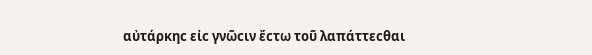αὐτάρκηϲ εἰϲ γνῶϲιν ἔϲτω τοῦ λαπάττεϲθαι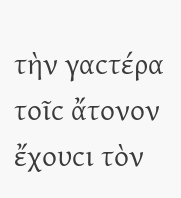τὴν γαϲτέρα τοῖϲ ἄτονον
ἔχουϲι τὸν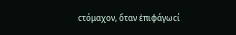ϲτόμαχον, ὅταν ἐπιφάγωϲί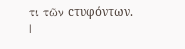τι τῶν ϲτυφόντων. |